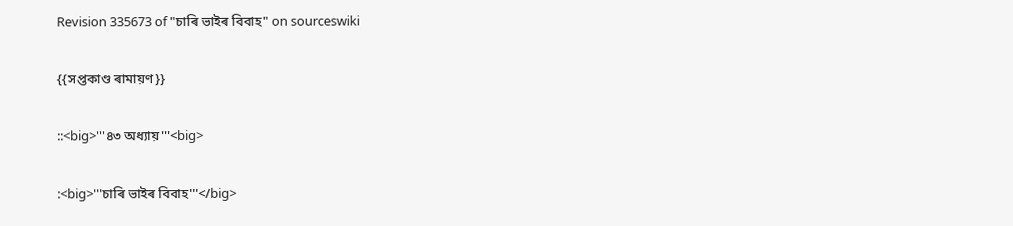Revision 335673 of "চাৰি ভাইৰ বিবাহ" on sourceswiki

{{সপ্তকাণ্ড ৰামায়ণ}}

::<big>'''৪৩ অধ্যায়'''<big>

:<big>'''চাৰি ভাইৰ বিবাহ'''</big>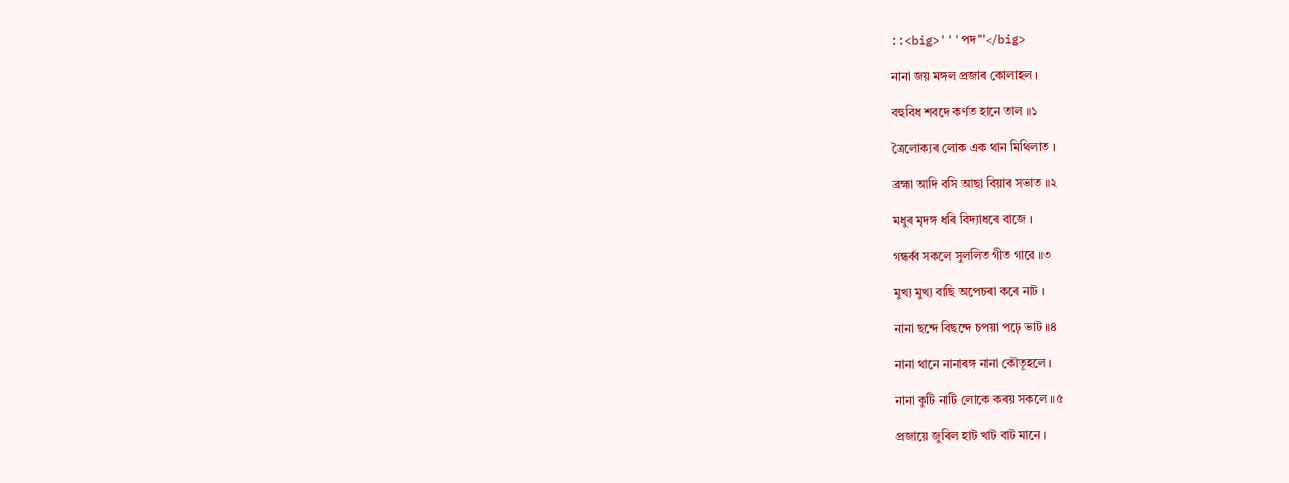::<big>'''পদ'''</big>

নানা জয় মঙ্গল প্ৰজাৰ কোলাহল ।

বহুবিধ শবদে কৰ্ণত হানে তাল ॥১

ত্ৰৈলোক্যৰ লোক এক থান মিথিলাত ।

ব্ৰহ্মা আদি বসি আছা বিয়াৰ সভাত ॥২

মধুৰ মৃদঙ্গ ধৰি বিদ্যাধৰে বাজে ।

গন্ধৰ্ব্ব সকলে সুললিত গীত গাৱে ॥৩

মুখ্য মুখ্য বাছি অপেচৰা কৰে নাট ।

নানা ছন্দে বিছন্দে চপয়া পঢ়ে ভাট ॥৪

নানা থানে নানাৰঙ্গ নানা কৌতূহলে ।

নানা কুটি নাটি লোকে কৰয় সকলে ॥৫

প্ৰজায়ে জুৰিল হাট খাট বাট মানে ।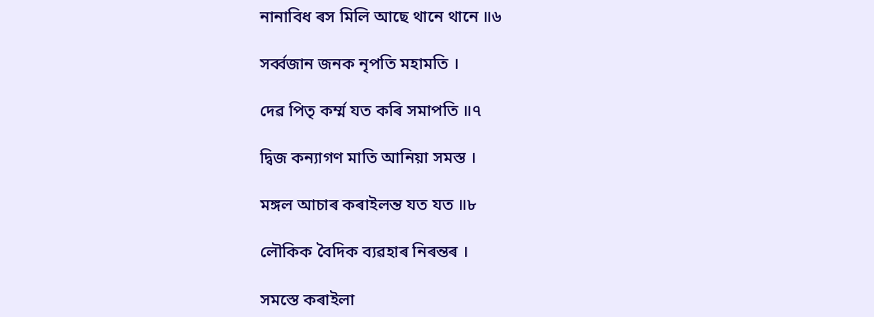নানাবিধ ৰস মিলি আছে থানে থানে ॥৬

সৰ্ব্বজান জনক নৃপতি মহামতি ।

দেৱ পিতৃ কৰ্ম্ম যত কৰি সমাপতি ॥৭

দ্বিজ কন্যাগণ মাতি আনিয়া সমস্ত ।

মঙ্গল আচাৰ কৰাইলন্ত যত যত ॥৮

লৌকিক বৈদিক ব্যৱহাৰ নিৰন্তৰ ।

সমস্তে কৰাইলা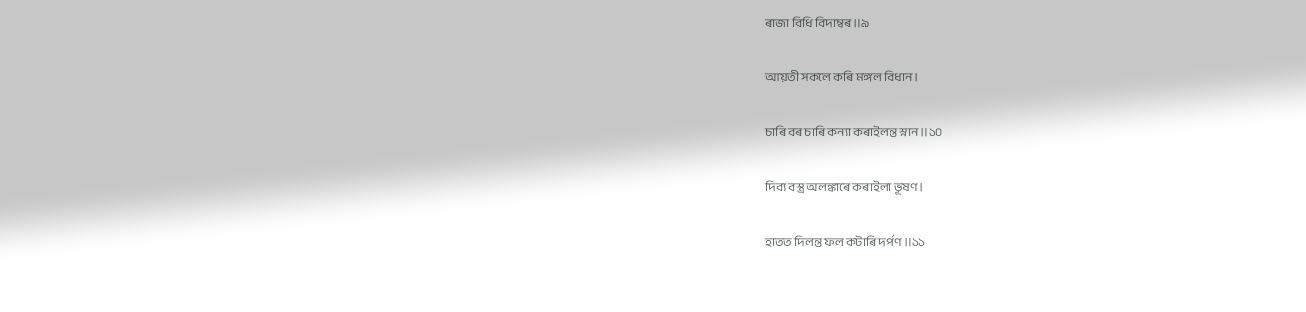ৰাজা বিধি বিদাম্বৰ ॥৯

আয়তী সকলে কৰি মঙ্গল বিধান ।

চাৰি বৰ চাৰি কন্যা কৰাইলন্ত স্নান ॥১০

দিব্য বস্ত্ৰ অলঙ্কাৰে কৰাইলা ভূষণ ।

হাতত দিলন্ত ফল কটাৰি দৰ্পণ ॥১১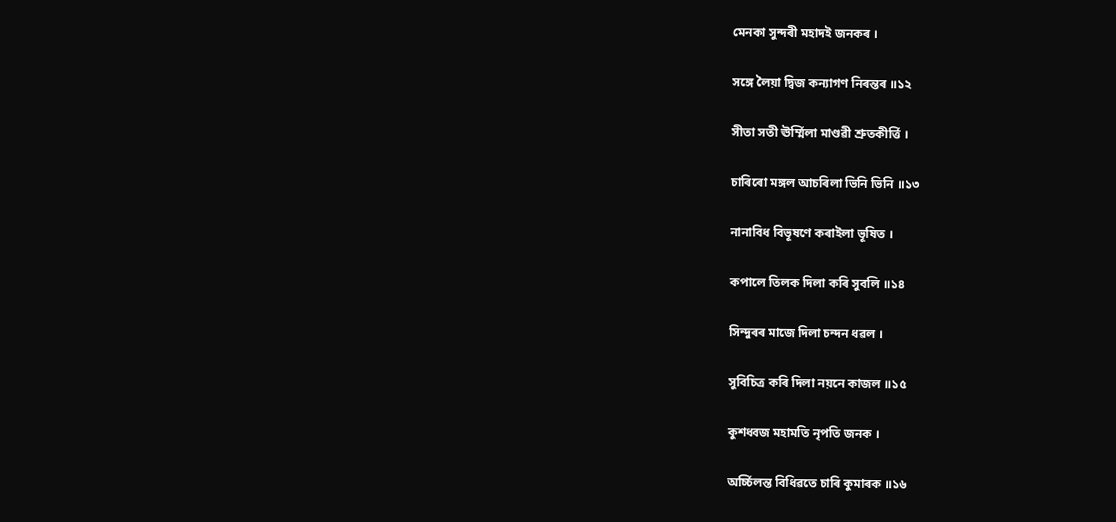মেনকা সুন্দৰী মহাদই জনকৰ ।

সঙ্গে লৈয়া দ্বিজ কন্যাগণ নিৰন্তৰ ॥১২

সীতা সতী ঊৰ্ম্মিলা মাণ্ডৱী শ্ৰুতকীৰ্ত্তি ।

চাৰিৰো মঙ্গল আচৰিলা ভিনি ভিনি ॥১৩

নানাবিধ বিভূষণে কৰাইলা ভূষিত ।

কপালে তিলক দিলা কৰি সুবলি ॥১৪

সিন্দুৰৰ মাজে দিলা চন্দন ধৱল ।

সুবিচিত্ৰ কৰি দিলা নয়নে কাজল ॥১৫

কুশধ্বজ মহামতি নৃপতি জনক ।

অৰ্চ্চিলন্ত বিধিৱতে চাৰি কুমাৰক ॥১৬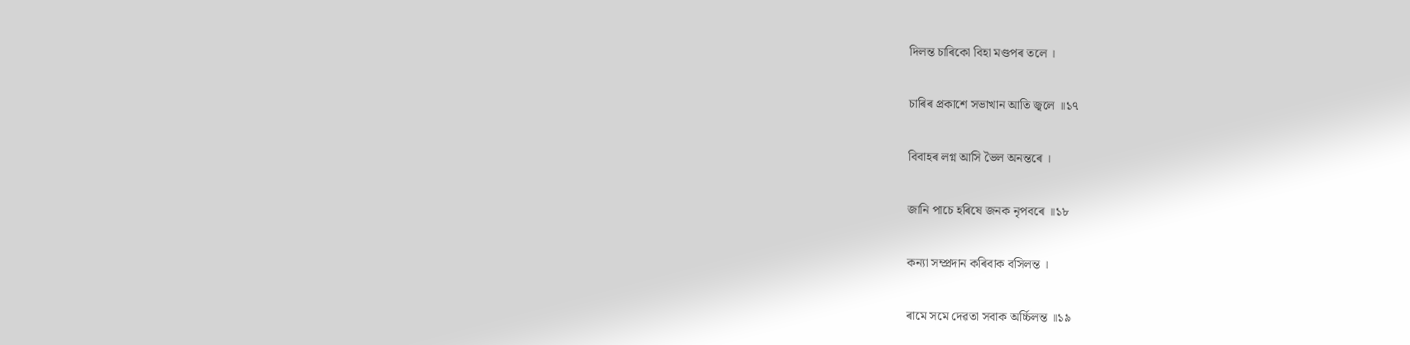দিলন্ত চাৰিকো বিহা মণ্ডপৰ তলে ।

চাৰিৰ প্ৰকাশে সভাখান আতি জ্বলে ॥১৭

বিবাহৰ লগ্ন আসি ভৈল অনন্তৰে ।

জানি পাচে হৰিষে জনক নৃপবৰে ॥১৮

কন্যা সম্প্ৰদান কৰিবাক বসিলন্ত ।

ৰামে সমে দেৱতা সবাক অৰ্চ্চিলন্ত ॥১৯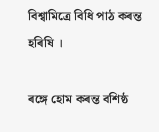বিশ্বামিত্ৰে বিধি পাঠ কৰন্ত হৰিষি ।

ৰঙ্গে হোম কৰন্ত বশিষ্ঠ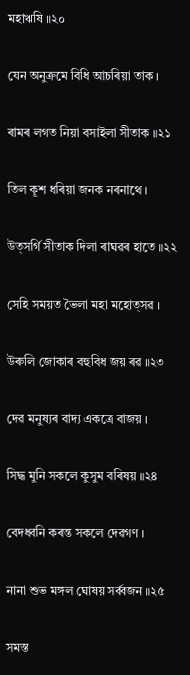মহাঋষি ॥২০

যেন অনুক্ৰমে বিধি আচৰিয়া তাক ।

ৰামৰ লগত নিয়া বসাইলা সীতাক ॥২১

তিল কূশ ধৰিয়া জনক নৰনাথে ।

উত্সৰ্গি সীতাক দিলা ৰাঘৱৰ হাতে ॥২২

সেহি সময়ত ভৈলা মহা মহোত্সৱ ।

উৰুলি জোকাৰ বহুবিধ জয় ৰৱ ॥২৩

দেৱ মনুষ্যৰ বাদ্য একত্ৰে বাজয় ।

সিদ্ধ মুনি সকলে কুসুম বৰিষয় ॥২৪

বেদধ্বনি কৰন্ত সকলে দেৱগণ ।

নানা শুভ মঙ্গল ঘোষয় সৰ্ব্বজন ॥২৫

সমস্ত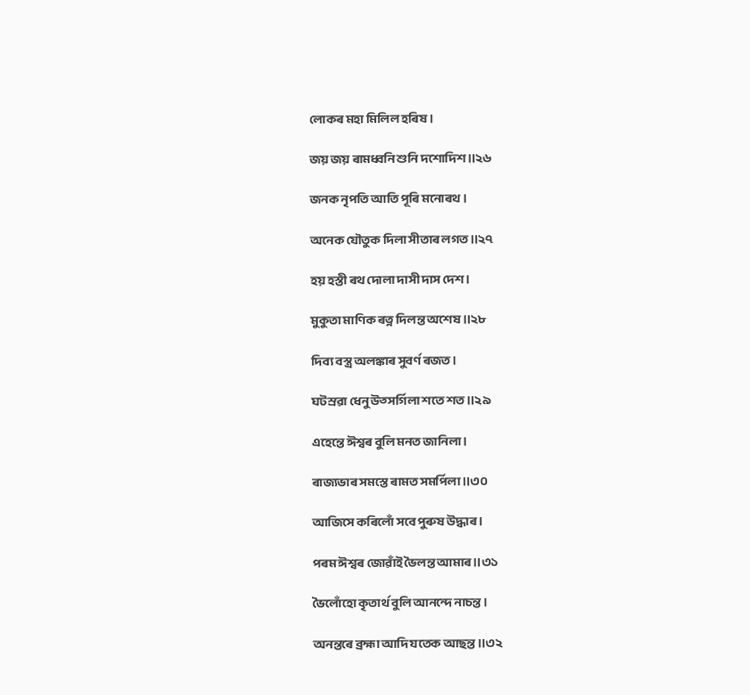লোকৰ মহা মিলিল হৰিষ ।

জয় জয় ৰামধ্বনি শুনি দশোদিশ ॥২৬

জনক নৃপতি আতি পূৰি মনোৰথ ।

অনেক যৌতুক দিলা সীতাৰ লগত ॥২৭

হয় হস্তী ৰথ দোলা দাসী দাস দেশ ।

মুকুতা মাণিক ৰত্ন দিলন্ত অশেষ ॥২৮

দিব্য বস্ত্ৰ অলঙ্কাৰ সুবৰ্ণ ৰজত ।

ঘটস্ৰৱা ধেনু উত্সৰ্গিলা শতে শত ॥২৯

এহেন্তে ঈশ্বৰ বুলি মনত জানিলা ।

ৰাজ্যভাৰ সমস্তে ৰামত সমৰ্পিলা ॥৩০

আজিসে কৰিলোঁ সবে পুৰুষ উদ্ধাৰ ।

পৰম ঈশ্বৰ জোৱাঁই ভৈলন্ত আমাৰ ॥৩১

ভৈলোঁহো কৃতাৰ্থ বুলি আনন্দে নাচন্ত ।

অনন্তৰে ব্ৰহ্মা আদি যতেক আছন্ত ॥৩২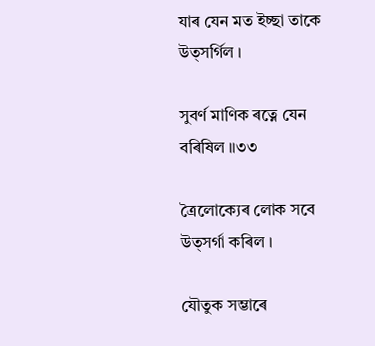যাৰ যেন মত ইচ্ছা তাকে উত্সৰ্গিল ।

সুবৰ্ণ মাণিক ৰত্নে যেন বৰিষিল ॥৩৩

ত্ৰৈলোক্যেৰ লোক সবে উত্সৰ্গা কৰিল ।

যৌতুক সম্ভাৰে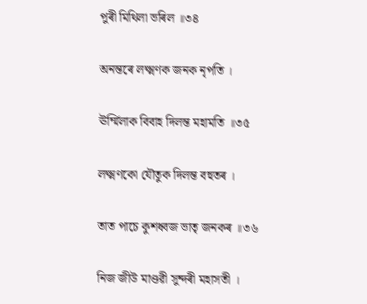পুৰী মিথিলা ভৰিল ॥৩৪

অনন্তৰে লক্ষ্মণক জনক নৃপতি ।

ঊৰ্ম্মিলাক বিবাহ দিলন্ত মহামতি ॥৩৫

লক্ষ্মণকো যৌতুক দিলন্ত বহুতৰ ।

তাত পাচে কুশধ্বজ ভাতৃ জনকৰ ॥৩৬

নিজ জীউ মাণ্ডৱী সুন্দৰী মহাসতী ।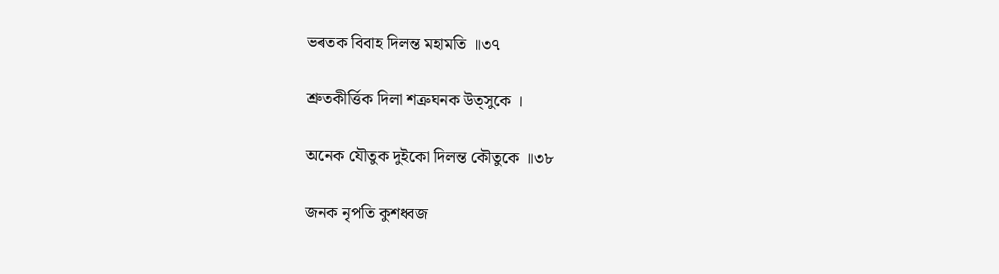ভৰতক বিবাহ দিলন্ত মহামতি ॥৩৭

শ্ৰুতকীৰ্ত্তিক দিলা শত্ৰুঘনক উত্সুকে ।

অনেক যৌতুক দুইকো দিলন্ত কৌতুকে ॥৩৮

জনক নৃপতি কুশধ্বজ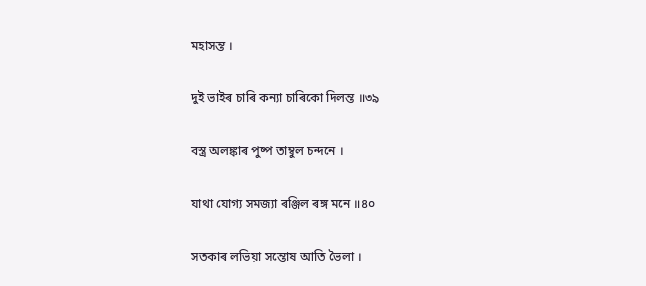মহাসন্ত ।

দুই ভাইৰ চাৰি কন্যা চাৰিকো দিলন্ত ॥৩৯

বস্ত্ৰ অলঙ্কাৰ পুষ্প তাম্বুল চন্দনে ।

যাথা যোগ্য সমজ্যা ৰঞ্জিল ৰঙ্গ মনে ॥৪০

সতকাৰ লভিয়া সন্তোষ আতি ভৈলা ।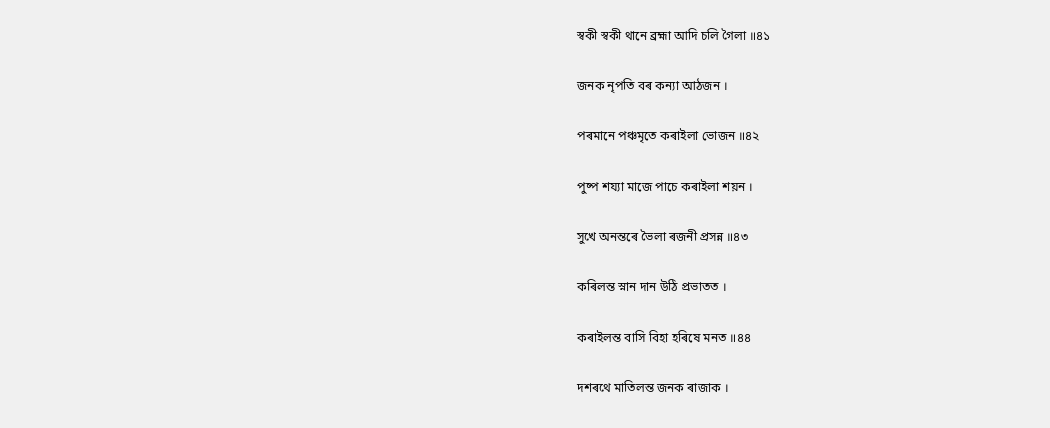স্বকী স্বকী থানে ব্ৰহ্মা আদি চলি গৈলা ॥৪১

জনক নৃপতি বৰ কন্যা আঠজন ।

পৰমানে পঞ্চমৃতে কৰাইলা ভোজন ॥৪২

পুষ্প শয্যা মাজে পাচে কৰাইলা শয়ন ।

সুখে অনন্তৰে ভৈলা ৰজনী প্ৰসন্ন ॥৪৩

কৰিলন্ত স্নান দান উঠি প্ৰভাতত ।

কৰাইলন্ত বাসি বিহা হৰিষে মনত ॥৪৪

দশৰথে মাতিলন্ত জনক ৰাজাক ।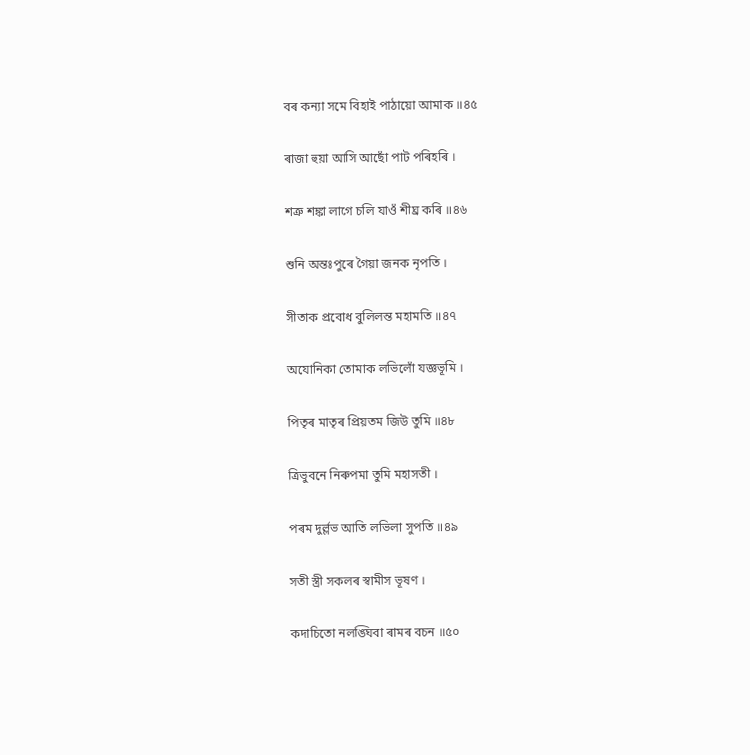বৰ কন্যা সমে বিহাই পাঠায়ো আমাক ॥৪৫

ৰাজা হুয়া আসি আছোঁ পাট পৰিহৰি ।

শত্ৰু শঙ্কা লাগে চলি যাওঁ শীঘ্ৰ কৰি ॥৪৬

শুনি অন্তঃপুৰে গৈয়া জনক নৃপতি ।

সীতাক প্ৰবোধ বুলিলন্ত মহামতি ॥৪৭

অযোনিকা তোমাক লভিলোঁ যজ্ঞভূমি ।

পিতৃৰ মাতৃৰ প্ৰিয়তম জিউ তুমি ॥৪৮

ত্ৰিভুবনে নিৰুপমা তুমি মহাসতী ।

পৰম দুৰ্ল্লভ আতি লভিলা সুপতি ॥৪৯

সতী স্ত্ৰী সকলৰ স্বামীস ভূষণ ।

কদাচিতো নলঙ্ঘিবা ৰামৰ বচন ॥৫০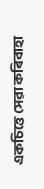একচিত্তে সেৱা কৰিবাহা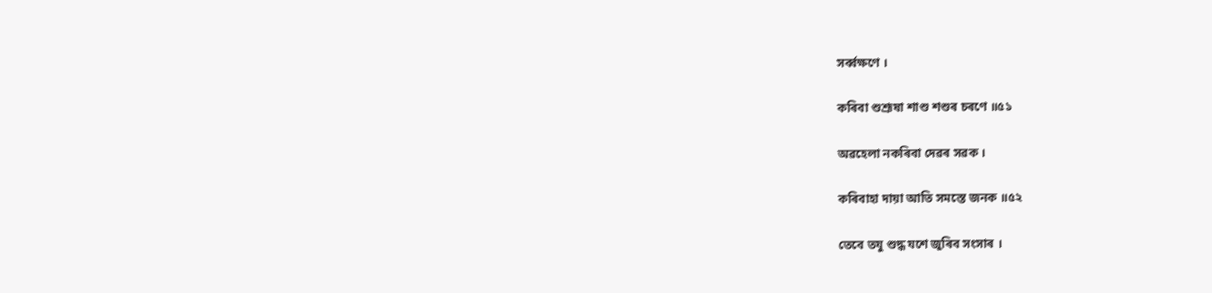সৰ্ব্বক্ষণে ।

কৰিবা শুশ্ৰূষা শাশু শশুৰ চৰণে ॥৫১

অৱহেলা নকৰিবা দেৱৰ সৱক ।

কৰিবাহা দায়া আতি সমস্তে জনক ॥৫২

তেবে তযু শুদ্ধ যশে জুৰিব সংসাৰ ।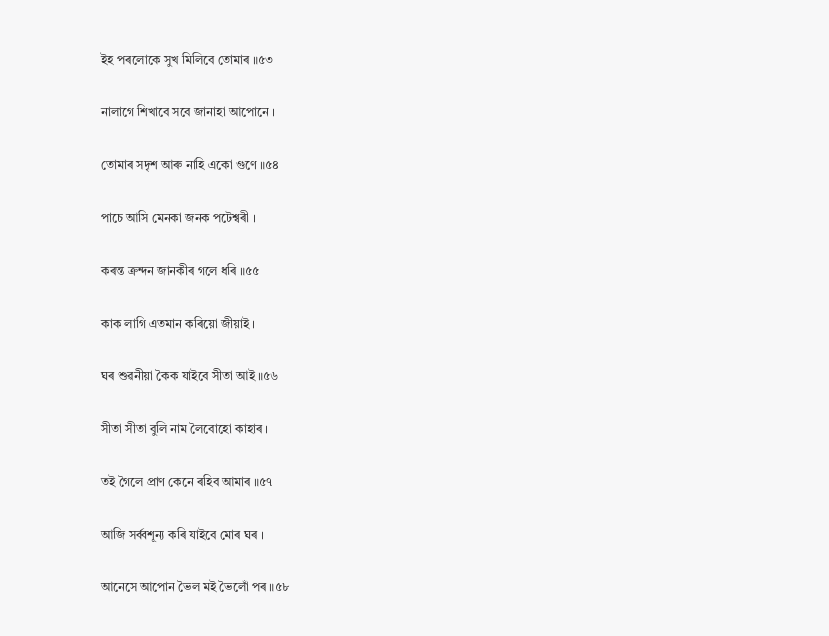ইহ পৰলোকে সুখ মিলিবে তোমাৰ ॥৫৩

নালাগে শিখাবে সবে জানাহা আপোনে ।

তোমাৰ সদৃশ আৰু নাহি একো গুণে ॥৫৪

পাচে আসি মেনকা জনক পটেশ্বৰী ।

কৰন্ত ক্ৰন্দন জানকীৰ গলে ধৰি ॥৫৫

কাক লাগি এতমান কৰিয়ো জীয়াই ।

ঘৰ শুৱনীয়া কৈক যাইবে সীতা আই ॥৫৬

সীতা সীতা বুলি নাম লৈবোহো কাহাৰ ।

তই গৈলে প্ৰাণ কেনে ৰহিব আমাৰ ॥৫৭

আজি সৰ্ব্বশূন্য কৰি যাইবে মোৰ ঘৰ ।

আনেসে আপোন ভৈল মই ভৈলোঁ পৰ ॥৫৮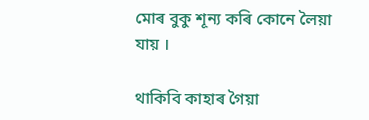মোৰ বুকু শূন্য কৰি কোনে লৈয়া যায় ।

থাকিবি কাহাৰ গৈয়া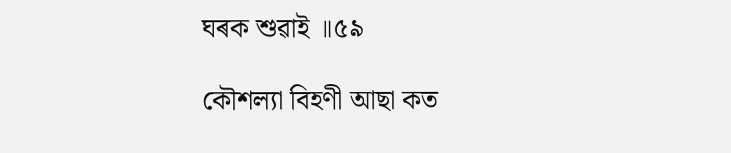ঘৰক শুৱাই ॥৫৯

কৌশল্যা বিহণী আছা কত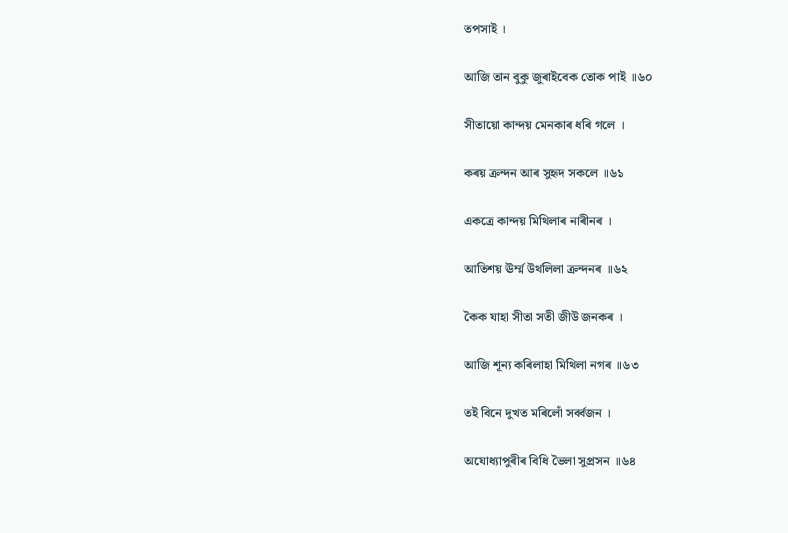তপসাই ।

আজি তান বুকু জুৰাইবেক তোক পাই ॥৬০

সীতায়ো কান্দয় মেনকাৰ ধৰি গলে ।

কৰয় ক্ৰন্দন আৰ সুহৃদ সকলে ॥৬১

একত্ৰে কান্দয় মিথিলাৰ নাৰীনৰ ।

আতিশয় ঊৰ্ম্ম উথলিলা ক্ৰন্দনৰ ॥৬২

কৈক যাহা সীতা সতী জীউ জনকৰ ।

আজি শূন্য কৰিলাহা মিথিলা নগৰ ॥৬৩

তই বিনে দুখত মৰিলোঁ সৰ্ব্বজন ।

অযোধ্যাপুৰীৰ বিধি ভৈলা সুপ্ৰসন ॥৬৪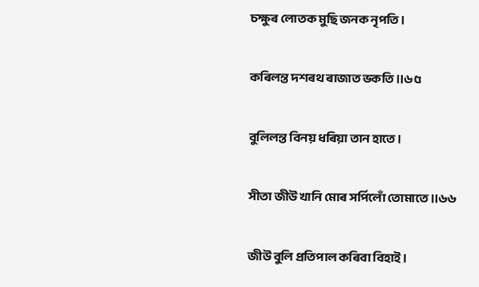চক্ষুৰ লোতক মুছি জনক নৃপতি ।

কৰিলন্ত দশৰথ ৰাজাত ভকতি ॥৬৫

বুলিলন্ত বিনয় ধৰিয়া তান হাতে ।

সীতা জীউ খানি মোৰ সৰ্পিলোঁ তোমাতে ॥৬৬

জীউ বুলি প্ৰতিপাল কৰিবা বিহাই ।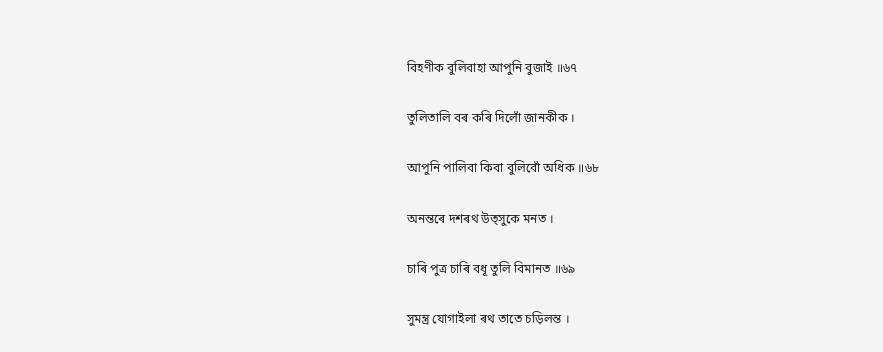বিহণীক বুলিবাহা আপুনি বুজাই ॥৬৭

তুলিতালি বৰ কৰি দিলোঁ জানকীক ।

আপুনি পালিবা কিবা বুলিবোঁ অধিক ॥৬৮

অনন্তৰে দশৰথ উত্সুকে মনত ।

চাৰি পুত্ৰ চাৰি বধূ তুলি বিমানত ॥৬৯

সুমন্ত্ৰ যোগাইলা ৰথ তাতে চড়িলন্ত ।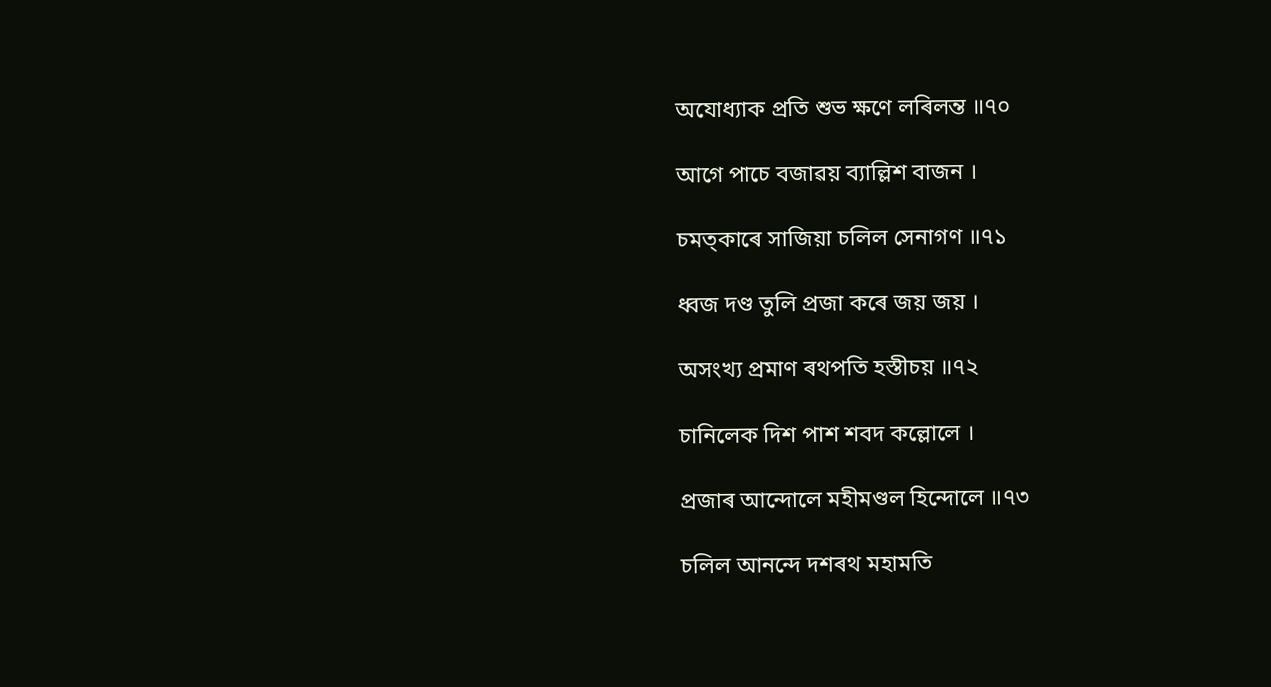অযোধ্যাক প্ৰতি শুভ ক্ষণে লৰিলন্ত ॥৭০

আগে পাচে বজাৱয় ব্যাল্লিশ বাজন ।

চমত্কাৰে সাজিয়া চলিল সেনাগণ ॥৭১

ধ্বজ দণ্ড তুলি প্ৰজা কৰে জয় জয় ।

অসংখ্য প্ৰমাণ ৰথপতি হস্তীচয় ॥৭২

চানিলেক দিশ পাশ শবদ কল্লোলে ।

প্ৰজাৰ আন্দোলে মহীমণ্ডল হিন্দোলে ॥৭৩

চলিল আনন্দে দশৰথ মহামতি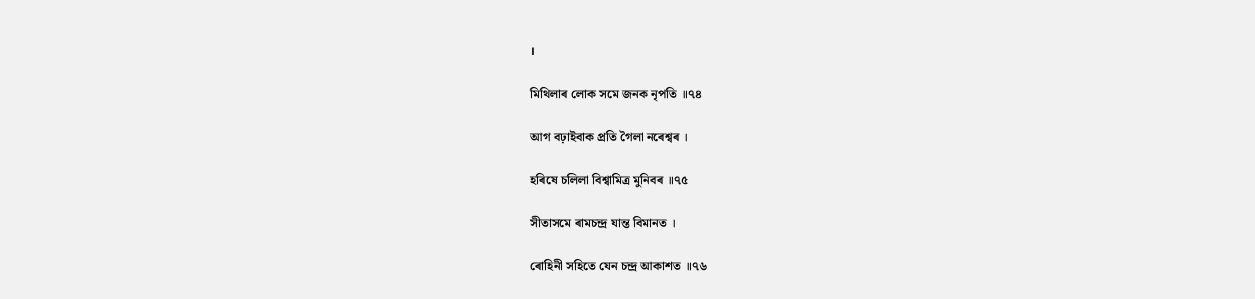।

মিথিলাৰ লোক সমে জনক নৃপতি ॥৭৪

আগ বঢ়াইবাক প্ৰতি গৈলা নৰেশ্বৰ ।

হৰিষে চলিলা বিশ্বামিত্ৰ মুনিবৰ ॥৭৫

সীতাসমে ৰামচন্দ্ৰ যান্ত বিমানত ।

ৰোহিনী সহিতে যেন চন্দ্ৰ আকাশত ॥৭৬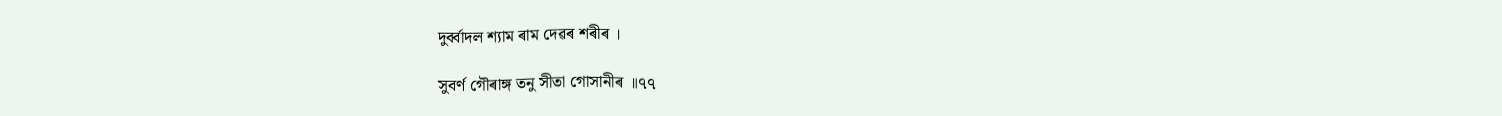দুৰ্ব্বাদল শ্যাম ৰাম দেৱৰ শৰীৰ ।

সুবৰ্ণ গৌৰাঙ্গ তনু সীতা গোসানীৰ ॥৭৭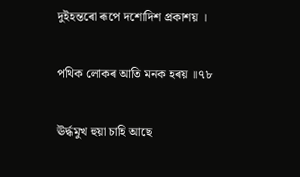দুইহন্তৰো ৰূপে দশোদিশ প্ৰকাশয় ।

পথিক লোকৰ আতি মনক হৰয় ॥৭৮

ঊৰ্দ্ধমুখ হুয়া চাহি আছে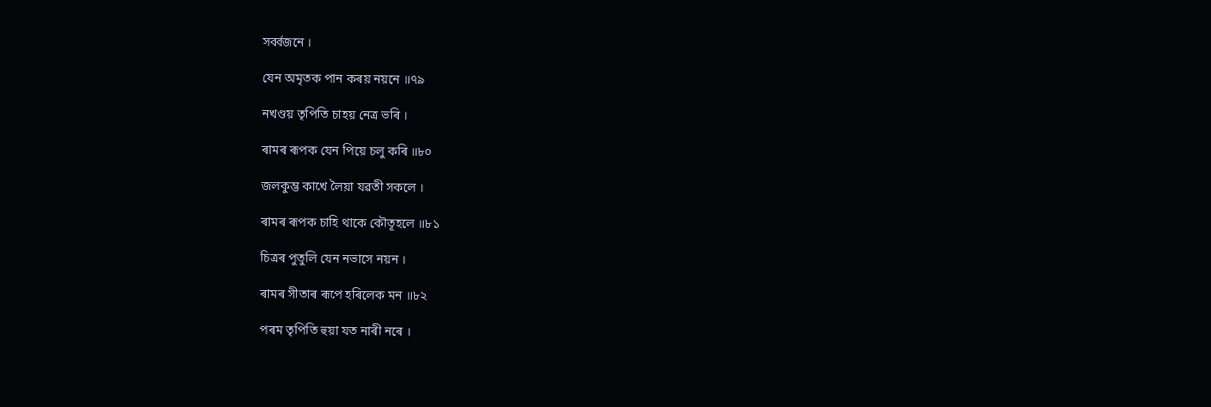সৰ্ব্বজনে ।

যেন অমৃতক পান কৰয় নয়নে ॥৭৯

নখণ্ডয় তৃপিতি চাহয় নেত্ৰ ভৰি ।

ৰামৰ ৰূপক যেন পিয়ে চলু কৰি ॥৮০

জলকুম্ভ কাখে লৈয়া যৱতী সকলে ।

ৰামৰ ৰূপক চাহি থাকে কৌতূহলে ॥৮১

চিত্ৰৰ পুতুলি যেন নভাসে নয়ন ।

ৰামৰ সীতাৰ ৰূপে হৰিলেক মন ॥৮২

পৰম তৃপিতি হুয়া যত নাৰী নৰে ।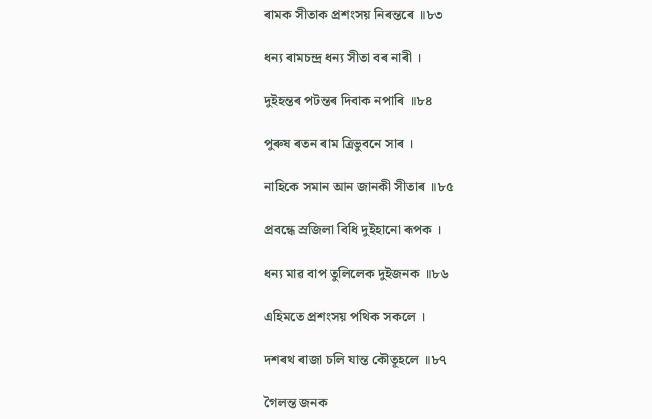ৰামক সীতাক প্ৰশংসয় নিৰন্তৰে ॥৮৩

ধন্য ৰামচন্দ্ৰ ধন্য সীতা বৰ নাৰী ।

দুইহন্তৰ পটন্তৰ দিবাক নপাৰি ॥৮৪

পুৰুষ ৰতন ৰাম ত্ৰিভুবনে সাৰ ।

নাহিকে সমান আন জানকী সীতাৰ ॥৮৫

প্ৰবন্ধে স্ৰজিলা বিধি দুইহানো ৰূপক ।

ধন্য মাৱ বাপ তুলিলেক দুইজনক ॥৮৬

এহিমতে প্ৰশংসয় পথিক সকলে ।

দশৰথ ৰাজা চলি যান্ত কৌতূহলে ॥৮৭

গৈলন্ত জনক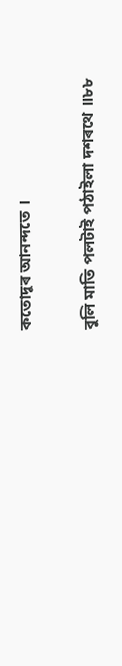কতোদূৰ আনন্দতে ।

বুলি মাতি পলটাই পঠাইলা দশৰথে ॥৮৮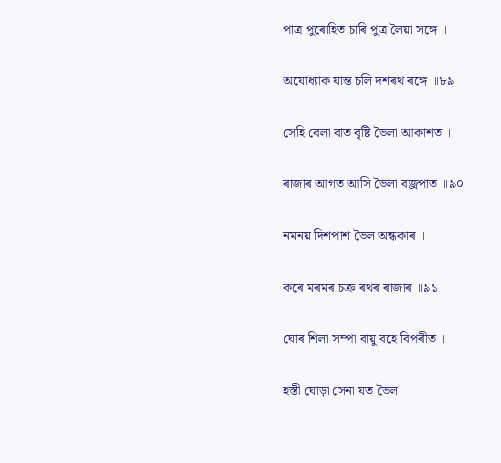পাত্ৰ পুৰোহিত চাৰি পুত্ৰ লৈয়া সঙ্গে ।

অযোধ্যাক যান্ত চলি দশৰথ ৰঙ্গে ॥৮৯

সেহি বেলা বাত বৃষ্টি ভৈলা আকাশত ।

ৰাজাৰ আগত আসি ভৈলা বজ্ৰপাত ॥৯০

নমনয় দিশপাশ ভৈল অন্ধকাৰ ।

কৰে মৰমৰ চক্ৰ ৰথৰ ৰাজাৰ ॥৯১

ঘোৰ শিলা সম্পা বায়ু বহে বিপৰীত ।

হস্তী ঘোড়া সেনা যত ভৈল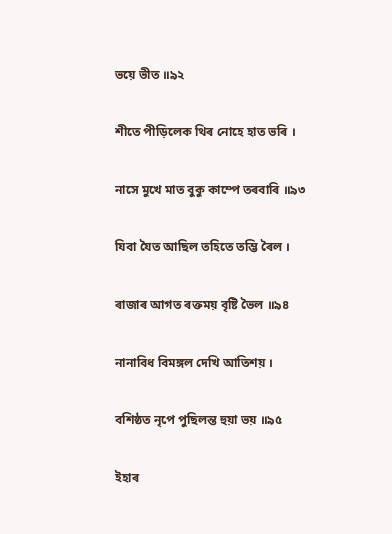ভয়ে ভীত ॥৯২

শীতে পীড়িলেক থিৰ নোহে হাত ভৰি ।

নাসে মুখে মাত বুকু কাম্পে তৰবাৰি ॥৯৩

যিবা যৈত আছিল তহিতে তম্ভি ৰৈল ।

ৰাজাৰ আগত ৰক্তময় বৃষ্টি ভৈল ॥৯৪

নানাবিধ বিমঙ্গল দেখি আতিশয় ।

বশিষ্ঠত নৃপে পুছিলন্ত হুয়া ভয় ॥৯৫

ইহাৰ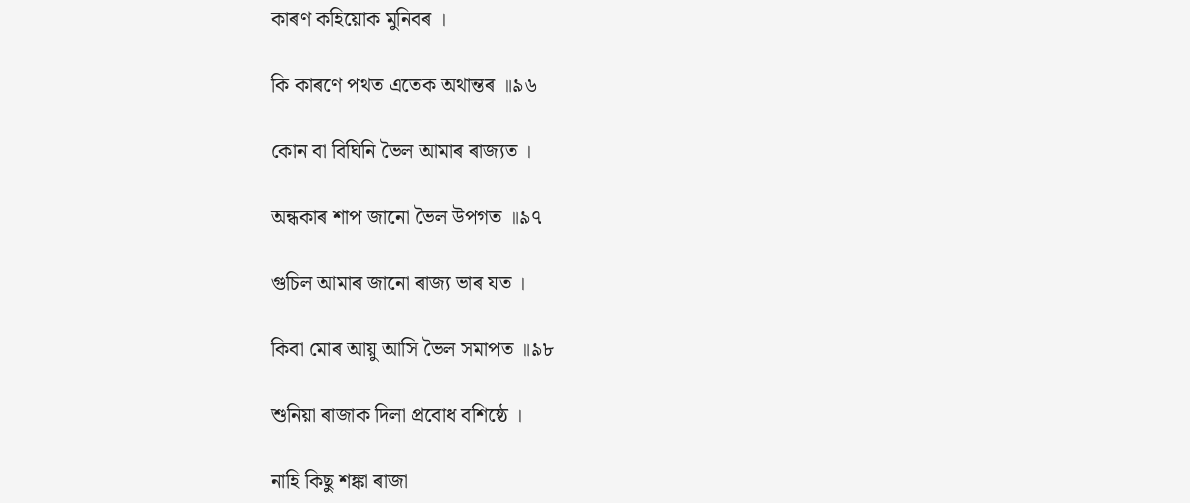কাৰণ কহিয়োক মুনিবৰ ।

কি কাৰণে পথত এতেক অথান্তৰ ॥৯৬

কোন বা বিঘিনি ভৈল আমাৰ ৰাজ্যত ।

অন্ধকাৰ শাপ জানো ভৈল উপগত ॥৯৭

গুচিল আমাৰ জানো ৰাজ্য ভাৰ যত ।

কিবা মোৰ আয়ু আসি ভৈল সমাপত ॥৯৮

শুনিয়া ৰাজাক দিলা প্ৰবোধ বশিষ্ঠে ।

নাহি কিছু শঙ্কা ৰাজা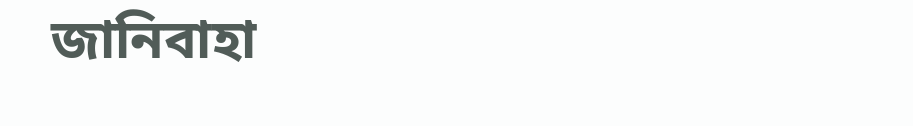জানিবাহা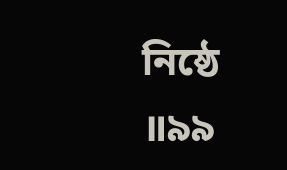নিষ্ঠে ॥৯৯